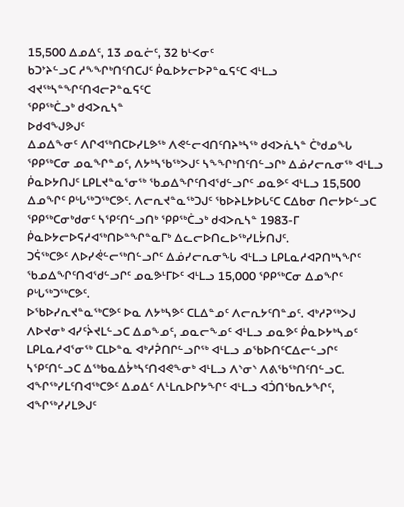15,500 ᐃᓄᐃᑦ, 13 ᓄᓇᓖᑦ, 32 ᑲᒻᐸᓂᑦ
ᑲᑐᔾᔨᓪᓗᑕ ᓱᖕᖏᒃᑎᑦᑎᑕᒍᑦ ᑮᓇᐅᔭᓕᐅᕈᓐᓇᕋᑦᑕ ᐊᒻᒪᓗ ᐊᔪᖅᓴᓐᖏᑦᑎᐊᓕᕈᓐᓇᕋᑦᑕ
ᕿᑭᖅᑖᓗᒃ ᑯᐊᐳᕆᓴᓐ
ᐅᑯᐊᖑᕗᒍᑦ
ᐃᓄᐃᖕᓂᑦ ᐱᒋᐊᖅᑎᑕᐅᓯᒪᕗᖅ ᐱᕙᓪᓕᐊᑎᑦᑎᔨᒃᓴᖅ ᑯᐊᐳᕇᓴᓐ ᑖᒃᑯᓄᖓ ᕿᑭᖅᑕᓂ ᓄᓇᖏᓐᓄᑦ, ᐱᔭᒃᓴᖃᖅᐳᒍᑦ ᓴᖕᖏᒃᑎᑦᑎᓪᓗᒋᒃ ᐃᓅᓯᓕᕆᓂᖅ ᐊᒻᒪᓗ ᑮᓇᐅᔭᑎᒍᑦ ᒪᑭᒪᔪᓐᓇᕐᓂᖅ ᖃᓄᐃᖏᑦᑎᐊᖁᓪᓗᒋᑦ ᓄᓇᕗᑦ ᐊᒻᒪᓗ 15,500 ᐃᓄᖏᑦ ᑭᒡᒐᖅᑐᖅᑕᕗᑦ. ᐱᓕᕆᔪᓐᓇᖅᑐᒍᑦ ᖃᐅᔨᒪᔭᐅᒐᑦᑕ ᑕᐃᑲᓂ ᑎᓕᔭᐅᓪᓗᑕ ᕿᑭᖅᑕᓂᒃᑯᓂᑦ ᓴᕿᑦᑎᓪᓗᑎᒃ ᕿᑭᖅᑖᓗᒃ ᑯᐊᐳᕆᓴᓐ 1983-ᒥ ᑮᓇᐅᔭᓕᐅᕋᓱᐊᖅᑎᐅᓐᖏᓐᓇᒥᒃ ᐃᓚᓕᐅᑎᓚᐅᖅᓯᒪᔮᑎᒍᑦ.
ᑐᕌᖅᑕᕗᑦ ᐱᐅᓯᕚᓪᓕᖅᑎᓪᓗᒋᑦ ᐃᓅᓯᓕᕆᓂᖓ ᐊᒻᒪᓗ ᒪᑭᒪᓇᓱᐊᕈᑎᒃᓴᖏᑦ ᖃᓄᐃᖏᑦᑎᐊᖁᓪᓗᒋᑦ ᓄᓇᕗᒻᒥᐅᑦ ᐊᒻᒪᓗ 15,000 ᕿᑭᖅᑕᓂ ᐃᓄᖏᑦ ᑭᒡᒐᖅᑐᖅᑕᕗᑦ.
ᐅᖃᐅᓯᕆᔪᓐᓇᖅᑕᕗᑦ ᐅᓇ ᐱᔭᒃᓴᕗᑦ ᑕᒪᐃᓐᓄᑦ ᐱᓕᕆᔭᑦᑎᓐᓄᑦ. ᐊᒃᓱᕈᖅᐳᒍ ᐱᐅᔪᓂᒃ ᐊᓯᑦᔩᔪᒪᓪᓗᑕ ᐃᓄᖕᓄᑦ, ᓄᓇᓕᖕᓄᑦ ᐊᒻᒪᓗ ᓄᓇᕗᑦ ᑮᓇᐅᔭᒃᓴᓄᑦ ᒪᑭᒪᓇᓱᐊᕐᓂᖅ ᑕᒪᐅᓐᓇ ᐊᒃᓱᕉᑎᒋᓪᓗᒋᖅ ᐊᒻᒪᓗ ᓄᖃᐅᑎᑦᑕᐃᓕᓪᓗᒋᑦ ᓴᕿᑦᑎᓪᓗᑕ ᐃᖅᑲᓇᐃᔮᒃᓴᑦᑎᐊᕙᖕᓂᒃ ᐊᒻᒪᓗ ᐱᔅᓂᔅ ᐱᕕᖃᖅᑎᑦᑎᓪᓗᑕ. ᐊᖏᖅᓯᒪᑦᑎᐊᖅᑕᕗᑦ ᐃᓄᐃᑦ ᐱᒻᒪᕆᐅᒋᔭᖏᑦ ᐊᒻᒪᓗ ᐊᑑᑎᖃᕆᔭᖏᑦ, ᐊᖏᖅᓯᓯᒪᕗᒍᑦ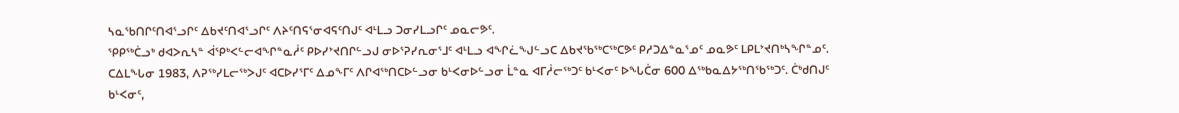ᓴᓇᖃᑎᒋᑦᑎᐊᕐᓗᒋᑦ ᐃᑲᔪᑦᑎᐊᕐᓗᒋᑦ ᐱᔨᑦᑎᕋᕐᓂᐊᕋᑦᑎᒍᑦ ᐊᒻᒪᓗ ᑐᓂᓯᒪᓗᒋᑦ ᓄᓇᓕᕗᑦ.
ᕿᑭᖅᑖᓗᒃ ᑯᐊᐳᕆᓴᓐ ᐋᕿᒃᐸᓪᓕᐊᖏᓐᓇᓲᑦ ᑭᐅᓯᔾᔪᑎᒋᓪᓗᒍ ᓂᐅᕐᕈᓯᕆᓂᕐᒧᑦ ᐊᒻᒪᓗ ᐊᖏᓛᖑᓪᓗᑕ ᐃᑲᔪᖃᖅᑕᖅᑕᕗᑦ ᑭᓱᑐᐃᓐᓇᕐᓄᑦ ᓄᓇᕗᑦ ᒪᑭᒪᔾᔪᑎᒃᓴᖏᓐᓄᑦ. ᑕᐃᒪᖓᓂ 1983, ᐱᕈᖅᓯᒪᓕᖅᐳᒍᑦ ᐊᑕᐅᓯᕐᒥᑦ ᐃᓄᖕᒥᑦ ᐱᒋᐊᖅᑎᑕᐅᓪᓗᓂ ᑲᒻᐸᓂᐅᓪᓗᓂ ᒫᓐᓇ ᐊᒥᓲᓕᖅᑐᑦ ᑲᒻᐸᓂᑦ ᐅᖓᑖᓂ 600 ᐃᖅᑲᓇᐃᔭᖅᑎᖃᖅᑐᑦ. ᑖᒃᑯᑎᒍᑦ ᑲᒻᐸᓂᑦ,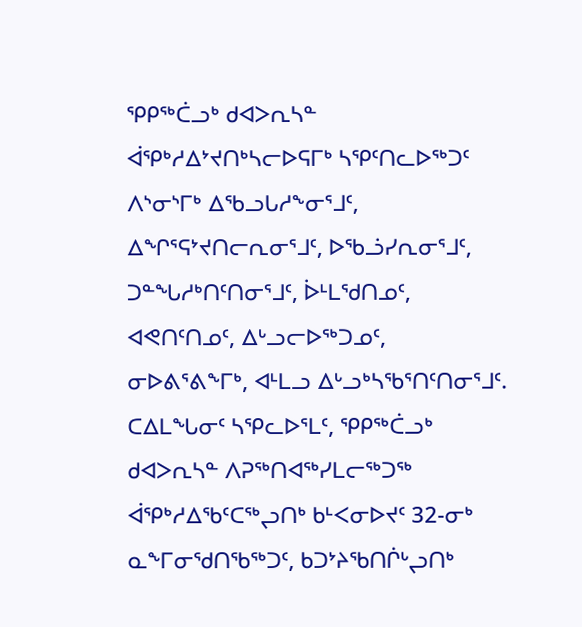ᕿᑭᖅᑖᓗᒃ ᑯᐊᐳᕆᓴᓐ ᐋᕿᒃᓱᐃᔾᔪᑎᒃᓴᓕᐅᕋᒥᒃ ᓴᕿᑦᑎᓚᐅᖅᑐᑦ ᐱᔅᓂᔅᒥᒃ ᐃᖃᓗᒐᓱᖕᓂᕐᒧᑦ, ᐃᖏᕐᕋᔾᔪᑎᓕᕆᓂᕐᒧᑦ, ᐅᖃᓘᓯᕆᓂᕐᒧᑦ, ᑐᓐᖓᓱᒃᑎᑦᑎᓂᕐᒧᑦ, ᐆᒻᒪᖁᑎᓄᑦ, ᐊᕙᑎᑦᑎᓄᑦ, ᐃᒡᓗᓕᐅᖅᑐᓄᑦ, ᓂᐅᕕᕐᕕᖕᒥᒃ, ᐊᒻᒪᓗ ᐃᒡᓗᒃᓴᖃᕐᑎᑦᑎᓂᕐᒧᑦ.
ᑕᐃᒪᖓᓂᑦ ᓴᕿᓚᐅᕐᒪᑦ, ᕿᑭᖅᑖᓗᒃ ᑯᐊᐳᕆᓴᓐ ᐱᕈᖅᑎᐊᖅᓯᒪᓕᖅᑐᖅ ᐋᕿᒃᓱᐃᖃᑦᑕᖅᖢᑎᒃ ᑲᒻᐸᓂᐅᔪᑦ 32-ᓂᒃ ᓇᖕᒥᓂᖁᑎᖃᖅᑐᑦ, ᑲᑐᔾᔨᖃᑎᒌᒡᖢᑎᒃ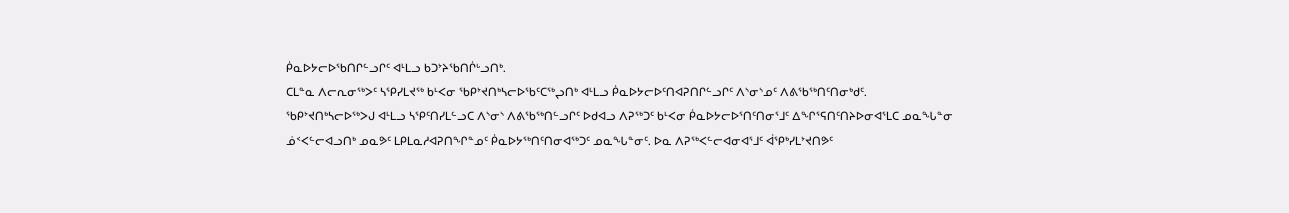ᑮᓇᐅᔭᓕᐅᖃᑎᒋᓪᓗᒋᑦ ᐊᒻᒪᓗ ᑲᑐᔾᔨᖃᑎᒌᒡᓗᑎᒃ.
ᑕᒪᓐᓇ ᐱᓕᕆᓂᖅᐳᑦ ᓴᕿᓯᒪᔪᖅ ᑲᒻᐸᓂ ᖃᑭᔾᔪᑎᒃᓴᓕᐅᖃᑦᑕᖅᖢᑎᒃ ᐊᒻᒪᓗ ᑮᓇᐅᔭᓕᐅᑦᑎᐊᕈᑎᒋᓪᓗᒋᑦ ᐱᔅᓂᔅᓄᑦ ᐱᕕᖃᖅᑎᑦᑎᓂᒃᑯᑦ.
ᖃᑭᔾᔪᑎᒃᓴᓕᐅᖅᐳᒍ ᐊᒻᒪᓗ ᓴᕿᑦᑎᓯᒪᓪᓗᑕ ᐱᔅᓂᔅ ᐱᕕᖃᖅᑎᓪᓗᒋᑦ ᐅᑯᐊᓗ ᐱᕈᖅᑐᑦ ᑲᒻᐸᓂ ᑮᓇᐅᔭᓕᐅᕐᑎᑦᑎᓂᕐᒧᑦ ᐃᖏᕐᕋᑎᑦᑎᔨᐅᓂᐊᕐᒪᑕ ᓄᓇᖓᓐᓂ ᓅᑉᐸᓪᓕᐊᓗᑎᒃ ᓄᓇᕗᑦ ᒪᑭᒪᓇᓱᐊᕈᑎᖏᓐᓄᑦ ᑮᓇᐅᔭᖅᑎᑦᑎᓂᐊᖅᑐᑦ ᓄᓇᖓᓐᓂᑦ. ᐅᓇ ᐱᕈᖅᐸᓪᓕᐊᓂᐊᕐᒧᑦ ᐋᕿᒃᓯᒪᔾᔪᑎᕗᑦ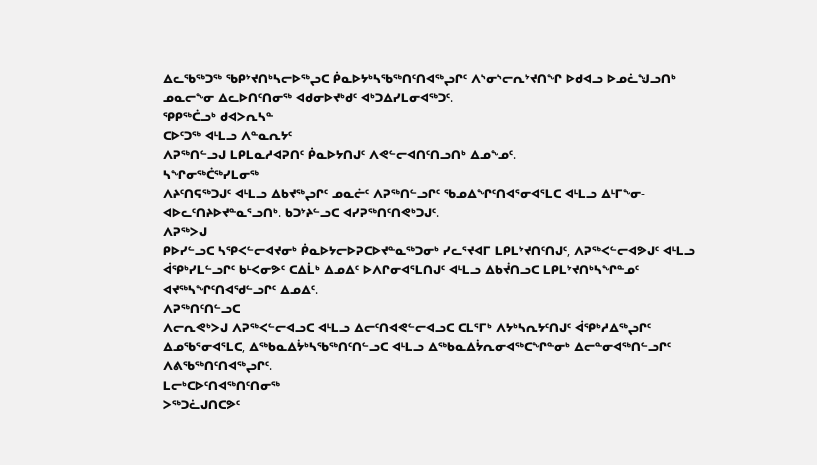ᐃᓚᖃᖅᑐᖅ ᖃᑭᔾᔪᑎᒃᓴᓕᐅᖅᖢᑕ ᑮᓇᐅᔭᒃᓴᖃᖅᑎᑦᑎᐊᖅᖢᒋᑦ ᐱᔅᓂᔅᓕᕆᔾᔪᑎᖏ ᐅᑯᐊᓗ ᐅᓄᓛᖑᓗᑎᒃ ᓄᓇᓕᖕᓂ ᐃᓚᐅᑎᑦᑎᓂᖅ ᐊᑯᓂᐅᔪᒃᑯᑦ ᐊᒃᑐᐃᓯᒪᓂᐊᖅᑐᑦ.
ᕿᑭᖅᑖᓗᒃ ᑯᐊᐳᕆᓴᓐ
ᑕᐅᑦᑐᖅ ᐊᒻᒪᓗ ᐱᓐᓇᕆᔭᑦ
ᐱᕈᖅᑎᓪᓗᒍ ᒪᑭᒪᓇᓱᐊᕈᑎᑦ ᑮᓇᐅᔭᑎᒍᑦ ᐱᕙᓪᓕᐊᑎᑦᑎᓗᑎᒃ ᐃᓄᖕᓄᑦ.
ᓴᖏᓂᖅᑖᖅᓯᒪᓂᖅ
ᐱᔨᑦᑎᕋᖅᑐᒍᑦ ᐊᒻᒪᓗ ᐃᑲᔪᖅᖢᒋᑦ ᓄᓇᓖᑦ ᐱᕈᖅᑎᓪᓗᒋᑦ ᖃᓄᐃᖏᑦᑎᐊᕐᓂᐊᕐᒪᑕ ᐊᒻᒪᓗ ᐃᒻᒥᖕᓂ-ᐊᐅᓚᑦᑎᔨᐅᔪᓐᓇᕐᓗᑎᒃ. ᑲᑐᔾᔨᓪᓗᑕ ᐊᓯᕈᖅᑎᑦᑎᕙᒃᑐᒍᑦ.
ᐱᕈᖅᐳᒍ
ᑭᐅᓯᓪᓗᑕ ᓴᕿᐸᓪᓕᐊᔪᓂᒃ ᑮᓇᐅᔭᓕᐅᕈᑕᐅᔪᓐᓇᖅᑐᓂᒃ ᓯᓚᕐᔪᐊᒥ ᒪᑭᒪᔾᔪᑎᑦᑎᒍᑦ, ᐱᕈᖅᐸᓪᓕᐊᕗᒍᑦ ᐊᒻᒪᓗ ᐋᕿᒃᓯᒪᓪᓗᒋᑦ ᑲᒻᐸᓂᕗᑦ ᑕᐃᒫᒃ ᐃᓄᐃᑦ ᐅᐱᒋᓂᐊᕐᒪᑎᒍᑦ ᐊᒻᒪᓗ ᐃᑲᔫᑎᓗᑕ ᒪᑭᒪᔾᔪᑎᒃᓴᖏᓐᓄᑦ ᐊᔪᖅᓴᖏᑦᑎᐊᖁᓪᓗᒋᑦ ᐃᓄᐃᑦ.
ᐱᕈᖅᑎᑦᑎᓪᓗᑕ
ᐱᓕᕆᕙᒃᐳᒍ ᐱᕈᖅᐸᓪᓕᐊᓗᑕ ᐊᒻᒪᓗ ᐃᓕᑦᑎᐊᕙᓪᓕᐊᓗᑕ ᑕᒪᕐᒥᒃ ᐱᔭᒃᓴᕆᔭᑦᑎᒍᑦ ᐋᕿᒃᓱᐃᖅᖢᒋᑦ ᐃᓄᖃᕐᓂᐊᕐᒪᑕ, ᐃᖅᑲᓇᐃᔮᒃᓴᖃᖅᑎᑦᑎᓪᓗᑕ ᐊᒻᒪᓗ ᐃᖅᑲᓇᐃᔮᕆᓂᐊᖅᑕᖏᓐᓂᒃ ᐃᓕᓐᓂᐊᖅᑎᓪᓗᒋᑦ ᐱᕕᖃᖅᑎᑦᑎᐊᖅᖢᒋᑦ.
ᒪᓕᒃᑕᐅᑦᑎᐊᖅᑎᑦᑎᓂᖅ
ᐳᖅᑐᓛᒍᑎᑕᕗᑦ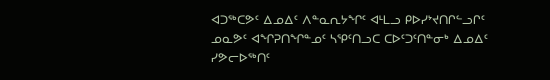ᐊᑐᖅᑕᕗᑦ ᐃᓄᐃᑦ ᐱᓐᓇᕆᔭᖏᑦ ᐊᒻᒪᓗ ᑭᐅᓯᔾᔪᑎᒋᓪᓗᒋᑦ ᓄᓇᕗᑦ ᐊᖏᕈᑎᖏᓐᓄᑦ ᓴᕿᑦᑎᓗᑕ ᑕᐅᑦᑐᑦᑎᓐᓂᒃ ᐃᓄᐃᑦ ᓯᕗᓕᐅᖅᑎᑦ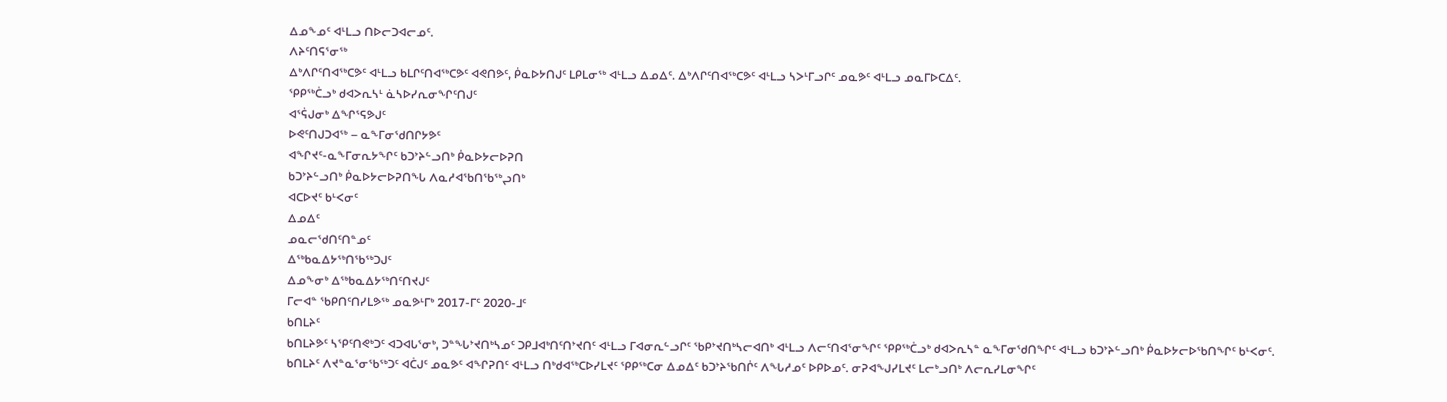ᐃᓄᖕᓄᑦ ᐊᒻᒪᓗ ᑎᐅᓕᑐᐊᓕᓄᑦ.
ᐱᔨᑦᑎᕋᕐᓂᖅ
ᐃᒃᐱᒋᑦᑎᐊᖅᑕᕗᑦ ᐊᒻᒪᓗ ᑲᒪᒋᑦᑎᐊᖅᑕᕗᑦ ᐊᕙᑎᕗᑦ, ᑮᓇᐅᔭᑎᒍᑦ ᒪᑭᒪᓂᖅ ᐊᒻᒪᓗ ᐃᓄᐃᑦ. ᐃᒃᐱᒋᑦᑎᐊᖅᑕᕗᑦ ᐊᒻᒪᓗ ᓴᐳᒻᒥᓗᒋᑦ ᓄᓇᕗᑦ ᐊᒻᒪᓗ ᓄᓇᒥᐅᑕᐃᑦ.
ᕿᑭᖅᑖᓗᒃ ᑯᐊᐳᕆᓴᒻ ᓈᓴᐅᓯᕆᓂᖏᑦᑎᒍᑦ
ᐊᕐᕌᒍᓂᒃ ᐃᖏᕐᕋᕗᒍᑦ
ᐅᕙᑦᑎᒍᑐᐊᖅ – ᓇᖕᒥᓂᖁᑎᒋᔭᕗᑦ
ᐊᖏᔪᑦ-ᓇᖕᒥᓂᕆᔭᖏᑦ ᑲᑐᔾᔨᓪᓗᑎᒃ ᑮᓇᐅᔭᓕᐅᕈᑎ
ᑲᑐᔾᔨᓪᓗᑎᒃ ᑮᓇᐅᔭᓕᐅᕈᑎᖓ ᐱᓇᓱᐊᖃᑎᖃᖅᖢᑎᒃ
ᐊᑕᐅᔪᑦ ᑲᒻᐸᓂᑦ
ᐃᓄᐃᑦ
ᓄᓇᓕᖁᑎᑦᑎᓐᓄᑦ
ᐃᖅᑲᓇᐃᔭᖅᑎᖃᖅᑐᒍᑦ
ᐃᓄᖕᓂᒃ ᐃᖅᑲᓇᐃᔭᖅᑎᑦᑎᔪᒍᑦ
ᒥᓕᐊᓐ ᖃᑭᑎᑦᑎᓯᒪᕗᖅ ᓄᓇᕗᒻᒥᒃ 2017-ᒥᑦ 2020-ᒧᑦ
ᑲᑎᒪᔨᑦ
ᑲᑎᒪᔨᕗᑦ ᓴᕿᑦᑎᕙᒃᑐᑦ ᐊᑐᐊᒐᕐᓂᒃ, ᑐᓐᖓᔾᔪᑎᒃᓴᓄᑦ ᑐᑭᒧᐊᒃᑎᑦᑎᔾᔪᑎᑦ ᐊᒻᒪᓗ ᒥᐊᓂᕆᓪᓗᒋᑦ ᖃᑭᔾᔪᑎᒃᓴᓕᐊᑎᒃ ᐊᒻᒪᓗ ᐱᓕᑦᑎᐊᕐᓂᖏᑦ ᕿᑭᖅᑖᓗᒃ ᑯᐊᐳᕆᓴᓐ ᓇᖕᒥᓂᖁᑎᖏᑦ ᐊᒻᒪᓗ ᑲᑐᔾᔨᓪᓗᑎᒃ ᑮᓇᐅᔭᓕᐅᖃᑎᖏᑦ ᑲᒻᐸᓂᑦ.
ᑲᑎᒪᔨᑦ ᐱᔪᓐᓇᕐᓂᖃᖅᑐᑦ ᐊᑖᒍᑦ ᓄᓇᕗᑦ ᐊᖏᕈᑎᑦ ᐊᒻᒪᓗ ᑎᒃᑯᐊᖅᑕᐅᓯᒪᔪᑦ ᕿᑭᖅᑕᓂ ᐃᓄᐃᑦ ᑲᑐᔾᔨᖃᑎᒌᑦ ᐱᖓᓱᓄᑦ ᐅᑭᐅᓄᑦ. ᓂᕈᐊᖑᓯᒪᔪᑦ ᒪᓕᒃᓗᑎᒃ ᐱᓕᕆᓯᒪᓂᖏᑦ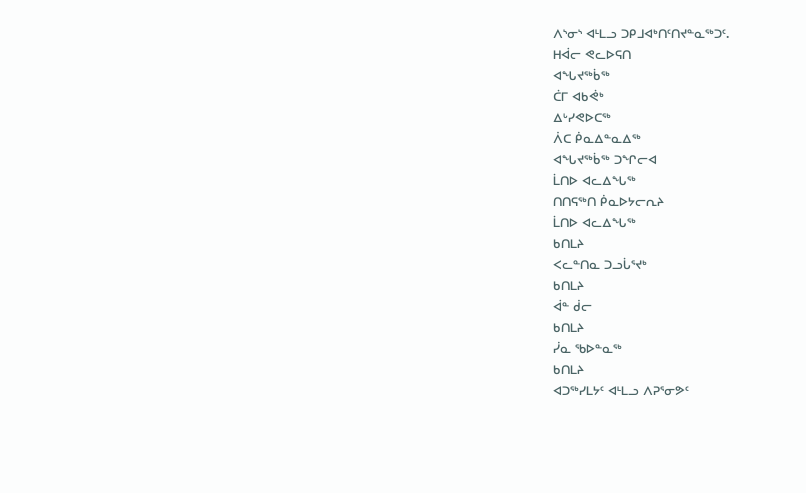ᐱᔅᓂᔅ ᐊᒻᒪᓗ ᑐᑭᒧᐊᒃᑎᑦᑎᔪᓐᓇᖅᑐᑦ.
ᕼᐋᓕ ᕙᓚᐅᕋᑎ
ᐊᖓᔪᖅᑳᖅ
ᑖᒥ ᐊᑲᕚᒃ
ᐃᒡᓯᕙᐅᑕᖅ
ᐲᑕ ᑮᓇᐃᓐᓇᐃᖅ
ᐊᖓᔪᖅᑳᖅ ᑐᖏᓕᐊ
ᒫᑎᐅ ᐊᓚᐃᖓᖅ
ᑎᑎᕋᖅᑎ ᑮᓇᐅᔭᓕᕆᔨ
ᒫᑎᐅ ᐊᓚᐃᖓᖅ
ᑲᑎᒪᔨ
ᐸᓚᓐᑎᓇ ᑐᓗᒑᕐᔪᒃ
ᑲᑎᒪᔨ
ᐋᓐ ᑰᓕ
ᑲᑎᒪᔨ
ᓰᓇ ᖃᐅᓐᓇᖅ
ᑲᑎᒪᔨ
ᐊᑐᖅᓯᒪᔭᑦ ᐊᒻᒪᓗ ᐱᕈᕐᓂᕗᑦ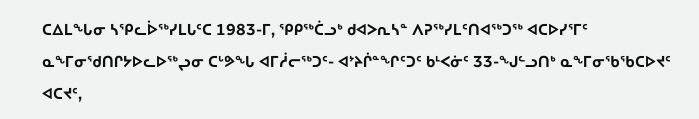ᑕᐃᒪᖓᓂ ᓴᕿᓚᐆᖅᓯᒪᒐᑦᑕ 1983-ᒥ, ᕿᑭᖅᑖᓗᒃ ᑯᐊᐳᕆᓴᓐ ᐱᕈᖅᓯᒪᑦᑎᐊᖅᑐᖅ ᐊᑕᐅᓯᕐᒥᑦ ᓇᖕᒥᓂᖁᑎᒋᔭᐅᓚᐅᖅᖢᓂ ᑕᒡᕗᖓ ᐊᒥᓲᓕᖅᑐᑦ- ᐊᔾᔨᒌᓐᖏᑦᑐᑦ ᑲᒻᐸᓃᑦ 33-ᖑᓪᓗᑎᒃ ᓇᖕᒥᓂᖃᖃᑕᐅᔪᑦ ᐊᑕᔪᑦ,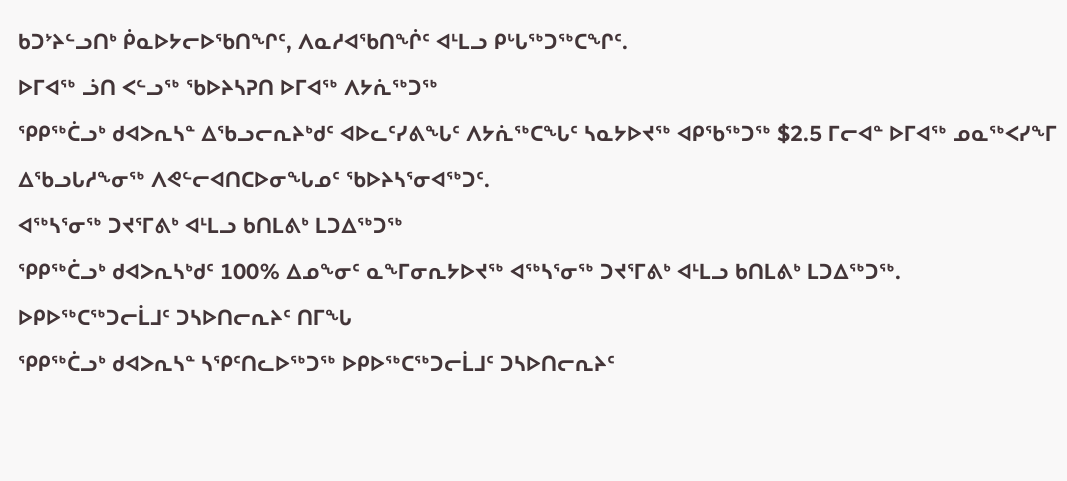ᑲᑐᔾᔨᓪᓗᑎᒃ ᑮᓇᐅᔭᓕᐅᖃᑎᖏᑦ, ᐱᓇᓱᐊᖃᑎᖐᑦ ᐊᒻᒪᓗ ᑭᒡᒐᖅᑐᖅᑕᖏᑦ.
ᐅᒥᐊᖅ ᓘᑎ ᐸᓪᓗᖅ ᖃᐅᔨᓴᕈᑎ ᐅᒥᐊᖅ ᐱᔭᕇᖅᑐᖅ
ᕿᑭᖅᑖᓗᒃ ᑯᐊᐳᕆᓴᓐ ᐃᖃᓗᓕᕆᔨᒃᑯᑦ ᐊᐅᓚᑦᓯᕕᖓᑦ ᐱᔭᕇᖅᑕᖓᑦ ᓴᓇᔭᐅᔪᖅ ᐊᑭᖃᖅᑐᖅ $2.5 ᒥᓕᐊᓐ ᐅᒥᐊᖅ ᓄᓇᖅᐸᓯᖕᒥ ᐃᖃᓗᒐᓱᖕᓂᖅ ᐱᕙᓪᓕᐊᑎᑕᐅᓂᖓᓄᑦ ᖃᐅᔨᓴᕐᓂᐊᖅᑐᑦ.
ᐊᖅᓴᕐᓂᖅ ᑐᔪᕐᒥᕕᒃ ᐊᒻᒪᓗ ᑲᑎᒪᕕᒃ ᒪᑐᐃᖅᑐᖅ
ᕿᑭᖅᑖᓗᒃ ᑯᐊᐳᕆᓴᒃᑯᑦ 100% ᐃᓄᖕᓂᑦ ᓇᖕᒥᓂᕆᔭᐅᔪᖅ ᐊᖅᓴᕐᓂᖅ ᑐᔪᕐᒥᕕᒃ ᐊᒻᒪᓗ ᑲᑎᒪᕕᒃ ᒪᑐᐃᖅᑐᖅ.
ᐅᑭᐅᖅᑕᖅᑐᓕᒫᒧᑦ ᑐᓴᐅᑎᓕᕆᔨᑦ ᑎᒥᖓ
ᕿᑭᖅᑖᓗᒃ ᑯᐊᐳᕆᓴᓐ ᓴᕿᑦᑎᓚᐅᖅᑐᖅ ᐅᑭᐅᖅᑕᖅᑐᓕᒫᒧᑦ ᑐᓴᐅᑎᓕᕆᔨᑦ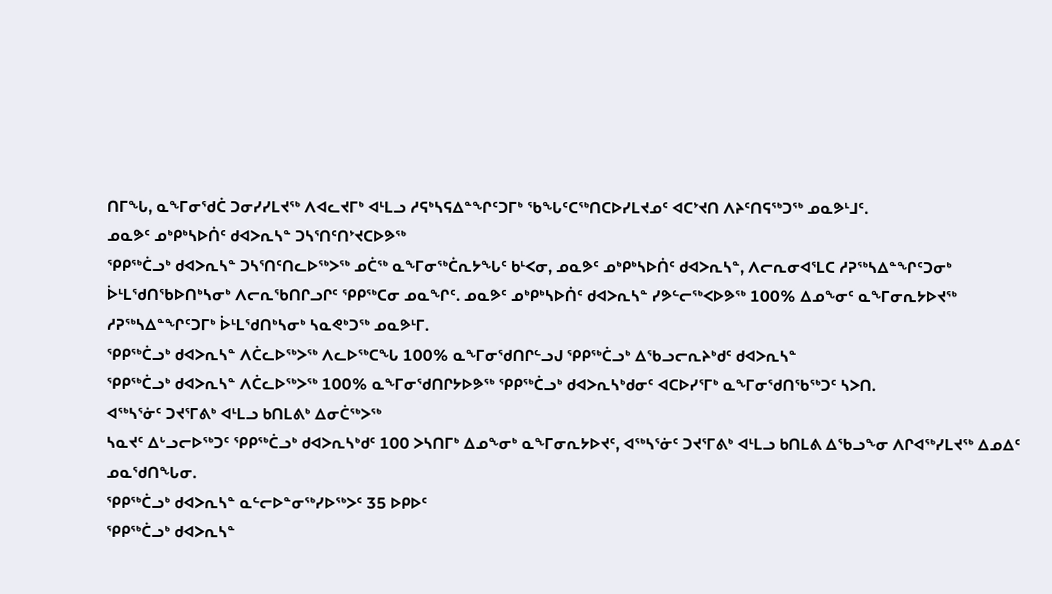ᑎᒥᖓ, ᓇᖕᒥᓂᖁᑖ ᑐᓂᓯᓯᒪᔪᖅ ᐱᐊᓚᔪᒥᒃ ᐊᒻᒪᓗ ᓱᕋᒃᓴᕋᐃᓐᖏᑦᑐᒥᒃ ᖃᖓᑦᑕᖅᑎᑕᐅᓯᒪᔪᓄᑦ ᐊᑕᔾᔪᑎ ᐱᔨᑦᑎᕋᖅᑐᖅ ᓄᓇᕗᒻᒧᑦ.
ᓄᓇᕗᑦ ᓄᒃᑭᒃᓴᐅᑏᑦ ᑯᐊᐳᕆᓴᓐ ᑐᓴᕐᑎᑦᑎᔾᔪᑕᐅᕗᖅ
ᕿᑭᖅᑖᓗᒃ ᑯᐊᐳᕆᓴᓐ ᑐᓴᕐᑎᑦᑎᓚᐅᖅᐳᖅ ᓄᑖᖅ ᓇᖕᒥᓂᖅᑖᕆᔭᖓᑦ ᑲᒻᐸᓂ, ᓄᓇᕗᑦ ᓄᒃᑭᒃᓴᐅᑏᑦ ᑯᐊᐳᕆᓴᓐ, ᐱᓕᕆᓂᐊᕐᒪᑕ ᓱᕈᖅᓴᐃᓐᖏᑦᑐᓂᒃ ᐆᒻᒪᖁᑎᖃᐅᑎᒃᓴᓂᒃ ᐱᓕᕆᖃᑎᒋᓗᒋᑦ ᕿᑭᖅᑕᓂ ᓄᓇᖏᑦ. ᓄᓇᕗᑦ ᓄᒃᑭᒃᓴᐅᑏᑦ ᑯᐊᐳᕆᓴᓐ ᓯᕗᓪᓕᖅᐸᐅᕗᖅ 100% ᐃᓄᖕᓂᑦ ᓇᖕᒥᓂᕆᔭᐅᔪᖅ ᓱᕈᖅᓴᐃᓐᖏᑦᑐᒥᒃ ᐆᒻᒪᖁᑎᒃᓴᓂᒃ ᓴᓇᕙᒃᑐᖅ ᓄᓇᕗᒻᒥ.
ᕿᑭᖅᑖᓗᒃ ᑯᐊᐳᕆᓴᓐ ᐱᑖᓚᐅᖅᐳᖅ ᐱᓚᐅᖅᑕᖓ 100% ᓇᖕᒥᓂᖁᑎᒋᓪᓗᒍ ᕿᑭᖅᑖᓗᒃ ᐃᖃᓗᓕᕆᔨᒃᑯᑦ ᑯᐊᐳᕆᓴᓐ
ᕿᑭᖅᑖᓗᒃ ᑯᐊᐳᕆᓴᓐ ᐱᑖᓚᐅᖅᐳᖅ 100% ᓇᖕᒥᓂᖁᑎᒋᔭᐅᕗᖅ ᕿᑭᖅᑖᓗᒃ ᑯᐊᐳᕆᓴᒃᑯᓂᑦ ᐊᑕᐅᓯᕐᒥᒃ ᓇᖕᒥᓂᖁᑎᖃᖅᑐᑦ ᓴᐳᑎ.
ᐊᖅᓴᕐᓃᑦ ᑐᔪᕐᒥᕕᒃ ᐊᒻᒪᓗ ᑲᑎᒪᕕᒃ ᐃᓂᑖᖅᐳᖅ
ᓴᓇᔪᑦ ᐃᒡᓗᓕᐅᖅᑐᑦ ᕿᑭᖅᑖᓗᒃ ᑯᐊᐳᕆᓴᒃᑯᑦ 100 ᐳᓴᑎᒥᒃ ᐃᓄᖕᓂᒃ ᓇᖕᒥᓂᕆᔭᐅᔪᑦ, ᐊᖅᓴᕐᓃᑦ ᑐᔪᕐᒥᕕᒃ ᐊᒻᒪᓗ ᑲᑎᒪᕕ ᐃᖃᓗᖕᓂ ᐱᒋᐊᖅᓯᒪᔪᖅ ᐃᓄᐃᑦ ᓄᓇᖁᑎᖓᓂ.
ᕿᑭᖅᑖᓗᒃ ᑯᐊᐳᕆᓴᓐ ᓇᓪᓕᐅᓐᓂᖅᓯᐅᖅᐳᑦ 35 ᐅᑭᐅᑦ
ᕿᑭᖅᑖᓗᒃ ᑯᐊᐳᕆᓴᓐ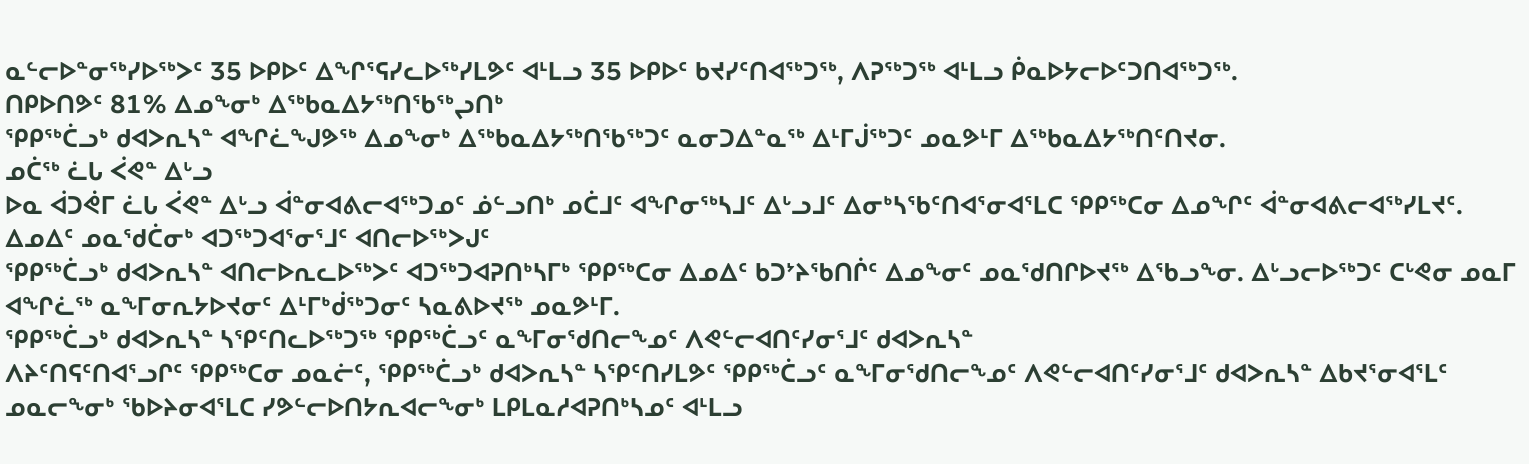ᓇᓪᓕᐅᓐᓂᖅᓯᐅᖅᐳᑦ 35 ᐅᑭᐅᑦ ᐃᖏᕐᕋᓯᓚᐅᖅᓯᒪᕗᑦ ᐊᒻᒪᓗ 35 ᐅᑭᐅᑦ ᑲᔪᓯᑦᑎᐊᖅᑐᖅ, ᐱᕈᖅᑐᖅ ᐊᒻᒪᓗ ᑮᓇᐅᔭᓕᐅᑦᑐᑎᐊᖅᑐᖅ.
ᑎᑭᐅᑎᕗᑦ 81% ᐃᓄᖕᓂᒃ ᐃᖅᑲᓇᐃᔭᖅᑎᖃᖅᖢᑎᒃ
ᕿᑭᖅᑖᓗᒃ ᑯᐊᐳᕆᓴᓐ ᐊᖏᓛᖑᕗᖅ ᐃᓄᖕᓂᒃ ᐃᖅᑲᓇᐃᔭᖅᑎᖃᖅᑐᑦ ᓇᓂᑐᐃᓐᓇᖅ ᐃᒻᒥᒎᖅᑐᑦ ᓄᓇᕗᒻᒥ ᐃᖅᑲᓇᐃᔭᖅᑎᑦᑎᔪᓂ.
ᓄᑖᖅ ᓛᒐ ᐹᕙᓐ ᐃᒡᓗ
ᐅᓇ ᐋᑐᕚᒥ ᓛᒐ ᐹᕙᓐ ᐃᒡᓗ ᐋᓐᓂᐊᕕᓕᐊᖅᑐᓄᑦ ᓅᓪᓗᑎᒃ ᓄᑖᒧᑦ ᐊᖏᓂᖅᓴᒧᑦ ᐃᒡᓗᒧᑦ ᐃᓂᒃᓴᖃᑦᑎᐊᕐᓂᐊᕐᒪᑕ ᕿᑭᖅᑕᓂ ᐃᓄᖏᑦ ᐋᓐᓂᐊᕕᓕᐊᖅᓯᒪᔪᑦ.
ᐃᓄᐃᑦ ᓄᓇᖁᑖᓂᒃ ᐊᑐᖅᑐᐊᕐᓂᕐᒧᑦ ᐊᑎᓕᐅᕐᒃᐳᒍᑦ
ᕿᑭᖅᑖᓗᒃ ᑯᐊᐳᕆᓴᓐ ᐊᑎᓕᐅᕆᓚᐅᖅᐳᑦ ᐊᑐᖅᑐᐊᕈᑎᒃᓴᒥᒃ ᕿᑭᖅᑕᓂ ᐃᓄᐃᑦ ᑲᑐᔾᔨᖃᑎᒌᑦ ᐃᓄᖕᓂᑦ ᓄᓇᖁᑎᒋᐅᔪᖅ ᐃᖃᓗᖕᓂ. ᐃᒡᓗᓕᐅᖅᑐᑦ ᑕᒡᕙᓂ ᓄᓇᒥ ᐊᖏᓛᖅ ᓇᖕᒥᓂᕆᔭᐅᔪᓂᑦ ᐃᒻᒥᒃᑰᖅᑐᓂᑦ ᓴᓇᕕᐅᔪᖅ ᓄᓇᕗᒻᒥ.
ᕿᑭᖅᑖᓗᒃ ᑯᐊᐳᕆᓴᓐ ᓴᕿᑦᑎᓚᐅᖅᑐᖅ ᕿᑭᖅᑖᓗᑦ ᓇᖕᒥᓂᖁᑎᓕᖕᓄᑦ ᐱᕙᓪᓕᐊᑎᑦᓯᓂᕐᒧᑦ ᑯᐊᐳᕆᓴᓐ
ᐱᔨᑦᑎᕋᑦᑎᐊᕐᓗᒋᑦ ᕿᑭᖅᑕᓂ ᓄᓇᓖᑦ, ᕿᑭᖅᑖᓗᒃ ᑯᐊᐳᕆᓴᓐ ᓴᕿᑦᑎᓯᒪᕗᑦ ᕿᑭᖅᑖᓗᑦ ᓇᖕᒥᓂᖁᑎᓕᖕᓄᑦ ᐱᕙᓪᓕᐊᑎᑦᓯᓂᕐᒧᑦ ᑯᐊᐳᕆᓴᓐ ᐃᑲᔪᕐᓂᐊᕐᒪᑦ ᓄᓇᓕᖕᓂᒃ ᖃᐅᔨᓂᐊᕐᒪᑕ ᓯᕗᓪᓕᐅᑎᔭᕆᐊᓕᖕᓂᒃ ᒪᑭᒪᓇᓱᐊᕈᑎᒃᓴᓄᑦ ᐊᒻᒪᓗ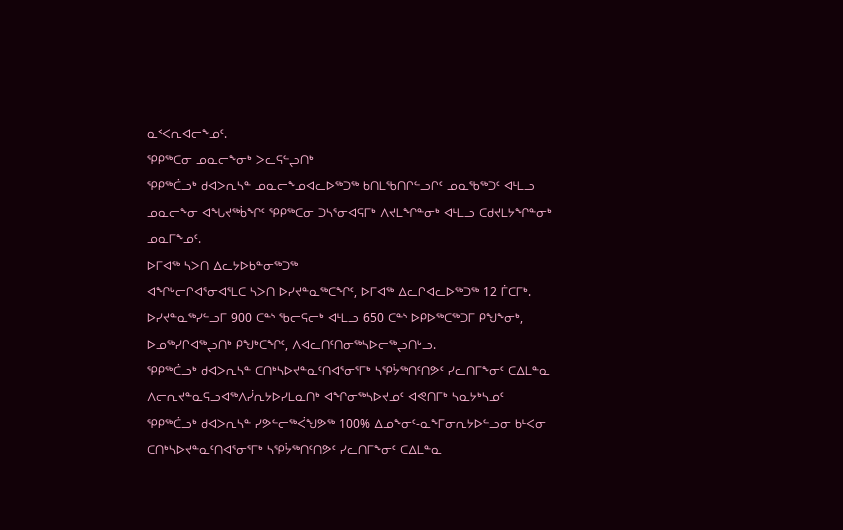ᓇᑉᐸᕆᐊᓕᖕᓄᑦ.
ᕿᑭᖅᑕᓂ ᓄᓇᓕᖕᓂᒃ ᐳᓚᕋᓪᖢᑎᒃ
ᕿᑭᖅᑖᓗᒃ ᑯᐊᐳᕆᓴᓐ ᓄᓇᓕᖕᓄᐊᓚᐅᖅᑐᖅ ᑲᑎᒪᖃᑎᒋᓪᓗᒋᑦ ᓄᓇᖃᖅᑐᑦ ᐊᒻᒪᓗ ᓄᓇᓕᖕᓂ ᐊᖓᔪᖅᑳᖏᑦ ᕿᑭᖅᑕᓂ ᑐᓴᕐᓂᐊᕋᒥᒃ ᐱᔪᒪᖏᓐᓂᒃ ᐊᒻᒪᓗ ᑕᑯᔪᒪᔭᖏᓐᓂᒃ ᓄᓇᒥᖕᓄᑦ.
ᐅᒥᐊᖅ ᓴᐳᑎ ᐃᓚᔭᐅᑲᓐᓂᖅᑐᖅ
ᐊᖏᒡᓕᒋᐊᕐᓂᐊᕐᒪᑕ ᓴᐳᑎ ᐅᓯᔪᓐᓇᖅᑕᖏᑦ, ᐅᒥᐊᖅ ᐃᓚᒋᐊᓚᐅᖅᑐᖅ 12 ᒦᑕᒥᒃ. ᐅᓯᔪᓐᓇᖅᓯᓪᓗᒥ 900 ᑕᓐᔅ ᖃᓕᕋᓕᒃ ᐊᒻᒪᓗ 650 ᑕᓐᔅ ᐅᑭᐅᖅᑕᖅᑐᒥ ᑭᖑᖕᓂᒃ, ᐅᓄᖅᓯᒋᐊᖅᖢᑎᒃ ᑭᖑᒃᑕᖏᑦ, ᐱᐊᓚᑎᑦᑎᓂᖅᓴᐅᓕᖅᖢᑎᒡᓗ.
ᕿᑭᖅᑖᓗᒃ ᑯᐊᐳᕆᓴᓐ ᑕᑎᒃᓴᐅᔪᓐᓇᑦᑎᐊᕐᓂᕐᒥᒃ ᓴᕿᔮᖅᑎᑦᑎᕗᑦ ᓯᓚᑎᒥᖕᓂᑦ ᑕᐃᒪᓐᓇ ᐱᓕᕆᔪᓐᓇᕋᓗᐊᖅᐱᓰᕆᔭᐅᓯᒪᓇᑎᒃ ᐊᖏᓂᖅᓴᐅᔪᓄᑦ ᐊᕙᑎᒥᒃ ᓴᓇᔭᒃᓴᓄᑦ
ᕿᑭᖅᑖᓗᒃ ᑯᐊᐳᕆᓴᓐ ᓯᕗᓪᓕᖅᐹᖑᕗᖅ 100% ᐃᓄᖕᓂᑦ-ᓇᖕᒥᓂᕆᔭᐅᓪᓗᓂ ᑲᒻᐸᓂ ᑕᑎᒃᓴᐅᔪᓐᓇᑦᑎᐊᕐᓂᕐᒥᒃ ᓴᕿᔮᖅᑎᑦᑎᕗᑦ ᓯᓚᑎᒥᖕᓂᑦ ᑕᐃᒪᓐᓇ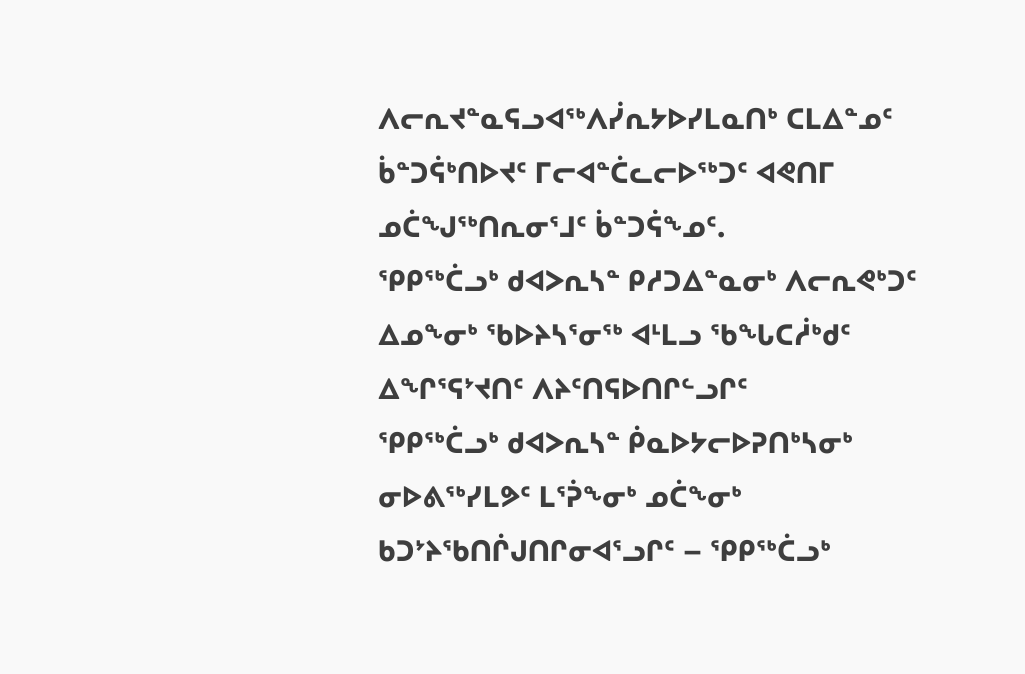ᐱᓕᕆᔪᓐᓇᕋᓗᐊᖅᐱᓰᕆᔭᐅᓯᒪᓇᑎᒃ ᑕᒪᐃᓐᓄᑦ ᑳᓐᑐᕌᒃᑎᐅᔪᑦ ᒥᓕᐊᓐᑖᓚᓕᐅᖅᑐᑦ ᐊᕙᑎᒥ ᓄᑖᖑᖅᑎᕆᓂᕐᒧᑦ ᑳᓐᑐᕌᖕᓄᑦ.
ᕿᑭᖅᑖᓗᒃ ᑯᐊᐳᕆᓴᓐ ᑭᓱᑐᐃᓐᓇᓂᒃ ᐱᓕᕆᕙᒃᑐᑦ ᐃᓄᖕᓂᒃ ᖃᐅᔨᓴᕐᓂᖅ ᐊᒻᒪᓗ ᖃᖓᑕᓲᒃᑯᑦ ᐃᖏᕐᕋᔾᔪᑎᑦ ᐱᔨᑦᑎᕋᐅᑎᒋᓪᓗᒋᑦ
ᕿᑭᖅᑖᓗᒃ ᑯᐊᐳᕆᓴᓐ ᑮᓇᐅᔭᓕᐅᕈᑎᒃᓴᓂᒃ ᓂᐅᕕᖅᓯᒪᕗᑦ ᒪᕐᕉᖕᓂᒃ ᓄᑖᖕᓂᒃ ᑲᑐᔾᔨᖃᑎᒌᒍᑎᒋᓂᐊᕐᓗᒋᑦ – ᕿᑭᖅᑖᓗᒃ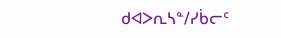ᑯᐊᐳᕆᓴᓐ/ᓯᑳᓕᑦ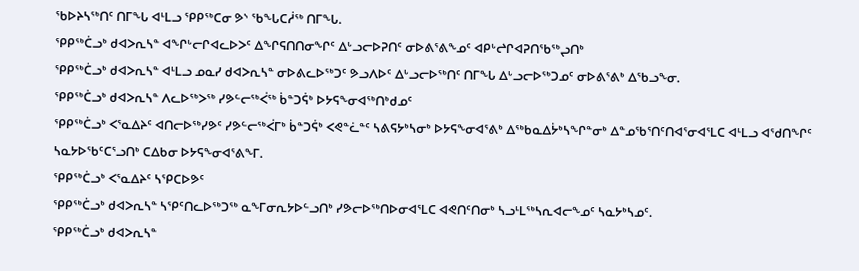ᖃᐅᔨᓴᖅᑎᑦ ᑎᒥᖓ ᐊᒻᒪᓗ ᕿᑭᖅᑕᓂ ᕗᔅ ᖃᖓᑕᓲᖅ ᑎᒥᖓ.
ᕿᑭᖅᑖᓗᒃ ᑯᐊᐳᕆᓴᓐ ᐊᖏᒡᓕᒋᐊᓚᐅᐳᑦ ᐃᖏᕋᑎᑎᓂᖏᑦ ᐃᒡᓗᓕᐅᕈᑎᑦ ᓂᐅᕕᕐᕕᖕᓄᑦ ᐊᑭᒡᖠᒋᐊᕈᑎᖃᖅᖢᑎᒃ
ᕿᑭᖅᑖᓗᒃ ᑯᐊᐳᕆᓴᓐ ᐊᒻᒪᓗ ᓄᓇᓯ ᑯᐊᐳᕆᓴᓐ ᓂᐅᕕᓚᐅᖅᑐᑦ ᕗᓗᐱᐅᑦ ᐃᒡᓗᓕᐅᖅᑎᑦ ᑎᒥᖓ ᐃᒡᓗᓕᐅᖅᑐᓄᑦ ᓂᐅᕕᕐᕕᒃ ᐃᖃᓗᖕᓂ.
ᕿᑭᖅᑖᓗᒃ ᑯᐊᐳᕆᓴᓐ ᐱᓚᐅᖅᐳᖅ ᓯᕗᓪᓕᖅᐹᖅ ᑳᓐᑐᕌᒃ ᐅᔭᕋᖕᓂᐊᖅᑎᒃᑯᓄᑦ
ᕿᑭᖅᑖᓗᒃ ᐸᕐᓇᐃᔨᑦ ᐊᑎᓕᐅᖅᓯᕗᑦ ᓯᕗᓪᓕᖅᐹᒥᒃ ᑳᓐᑐᕌᒃ ᐸᕙᓐᓛᓐᑦ ᓴᕕᕋᔭᒃᓴᓂᒃ ᐅᔭᕋᖕᓂᐊᕐᕕᒃ ᐃᖅᑲᓇᐃᔮᒃᓴᖏᓐᓂᒃ ᐃᓐᓄᕐᑲᕐᑎᑦᑎᐊᕐᓂᐊᕐᒪᑕ ᐊᒻᒪᓗ ᐊᖁᑎᖏᑦ ᓴᓇᔭᐅᖃᑦᑕᕐᓗᑎᒃ ᑕᐃᑲᓂ ᐅᔭᕋᖕᓂᐊᕐᕕᖕᒥ.
ᕿᑭᖅᑖᓗᒃ ᐸᕐᓇᐃᔨᑦ ᓴᕿᑕᐅᕗᑦ
ᕿᑭᖅᑖᓗᒃ ᑯᐊᐳᕆᓴᓐ ᓴᕿᑦᑎᓚᐅᖅᑐᖅ ᓇᖕᒥᓂᕆᔭᐅᓪᓗᑎᒃ ᓯᕗᓕᐅᖅᑎᐅᓂᐊᕐᒪᑕ ᐊᕙᑎᑦᑎᓂᒃ ᓴᓗᒻᒪᖅᓴᕆᐊᓕᖕᓄᑦ ᓴᓇᔭᒃᓴᓄᑦ.
ᕿᑭᖅᑖᓗᒃ ᑯᐊᐳᕆᓴᓐ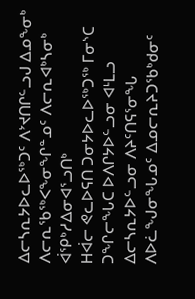ᐃᓕᓴᕆᔭᐅᓚᐅᖅᑐᑦ ᐱᔾᔪᑎᒋᓪᓗᒍ ᐃᓄᖕᓂᒃ ᐱᓕᕆᖃᖅᐸᖕᓂᖏᓐᓄᑦ ᐱᓕᕆᐊᒃᓴᓂᒃ ᐋᕿᒃᓱᐃᓂᐊᕐᓗᑎᒃ
ᕼᐋᓕ ᕙᓚᐅᕋᑎ ᑐᓂᔭᐅᓚᐅᖅᑐᖅ ᒥᓂᔅᑕ ᑐᖏᓕᖓᑕ ᐅᐱᒋᔭᐅᓪᓗᓂ ᐊᒻᒪᓗ ᐃᓕᓴᕆᔭᐅᓪᓗᓂ ᐱᔨᑦᑎᕋᕐᓂᖓ ᐱᐅᓛᖑᓂᖓᓄᑦ ᐃᓄᓕᕆᔨᑐᖃᒃᑯᓂᑦ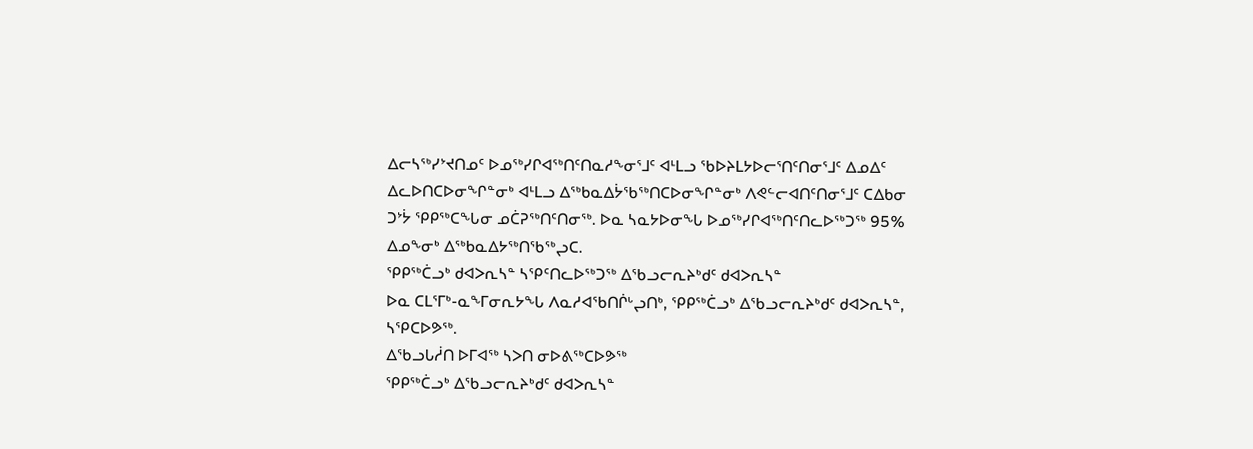ᐃᓕᓴᖅᓯᔾᔪᑎᓄᑦ ᐅᓄᖅᓯᒋᐊᖅᑎᑦᑎᓇᓱᖕᓂᕐᒧᑦ ᐊᒻᒪᓗ ᖃᐅᔨᒪᔭᐅᓕᕐᑎᑦᑎᓂᕐᒧᑦ ᐃᓄᐃᑦ ᐃᓚᐅᑎᑕᐅᓂᖏᓐᓂᒃ ᐊᒻᒪᓗ ᐃᖅᑲᓇᐃᔮᖃᖅᑎᑕᐅᓂᖏᓐᓂᒃ ᐱᕙᓪᓕᐊᑎᑦᑎᓂᕐᒧᑦ ᑕᐃᑲᓂ ᑐᔾᔮ ᕿᑭᖅᑕᖓᓂ ᓄᑖᕈᖅᑎᑦᑎᓂᖅ. ᐅᓇ ᓴᓇᔭᐅᓂᖓ ᐅᓄᖅᓯᒋᐊᖅᑎᑦᑎᓚᐅᖅᑐᖅ 95% ᐃᓄᖕᓂᒃ ᐃᖅᑲᓇᐃᔭᖅᑎᖃᖅᖢᑕ.
ᕿᑭᖅᑖᓗᒃ ᑯᐊᐳᕆᓴᓐ ᓴᕿᑦᑎᓚᐅᖅᑐᖅ ᐃᖃᓗᓕᕆᔨᒃᑯᑦ ᑯᐊᐳᕆᓴᓐ
ᐅᓇ ᑕᒪᕐᒥᒃ-ᓇᖕᒥᓂᕆᔭᖓ ᐱᓇᓱᐊᖃᑎᒌᒡᖢᑎᒃ, ᕿᑭᖅᑖᓗᒃ ᐃᖃᓗᓕᕆᔨᒃᑯᑦ ᑯᐊᐳᕆᓴᓐ, ᓴᕿᑕᐅᕗᖅ.
ᐃᖃᓗᒐᓲᑎ ᐅᒥᐊᖅ ᓴᐳᑎ ᓂᐅᕕᖅᑕᐅᕗᖅ
ᕿᑭᖅᑖᓗᒃ ᐃᖃᓗᓕᕆᔨᒃᑯᑦ ᑯᐊᐳᕆᓴᓐ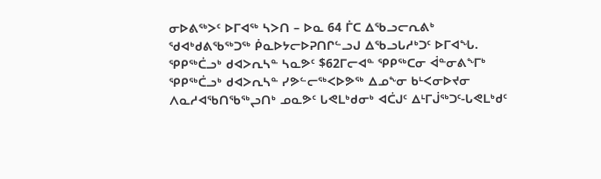ᓂᐅᕕᖅᐳᑦ ᐅᒥᐊᖅ ᓴᐳᑎ – ᐅᓇ 64 ᒦᑕ ᐃᖃᓗᓕᕆᕕᒃ ᖁᐊᒃᑯᕕᖃᖅᑐᖅ ᑮᓇᐅᔭᓕᐅᕈᑎᒋᓪᓗᒍ ᐃᖃᓗᒐᓱᒃᑐᑦ ᐅᒥᐊᖓ.
ᕿᑭᖅᑖᓗᒃ ᑯᐊᐳᕆᓴᓐ ᓴᓇᕗᑦ $62ᒥᓕᐊᓐ ᕿᑭᖅᑕᓂ ᐋᓐᓂᕕᖕᒥᒃ
ᕿᑭᖅᑖᓗᒃ ᑯᐊᐳᕆᓴᓐ ᓯᕗᓪᓕᖅᐸᐅᕗᖅ ᐃᓄᖕᓂ ᑲᒻᐸᓂᐅᔪᓂ ᐱᓇᓱᐊᖃᑎᖃᖅᖢᑎᒃ ᓄᓇᕗᑦ ᒐᕙᒪᒃᑯᓂᒃ ᐊᑖᒍᑦ ᐃᒻᒥᒎᖅᑐᑦ-ᒐᕙᒪᒃᑯᑦ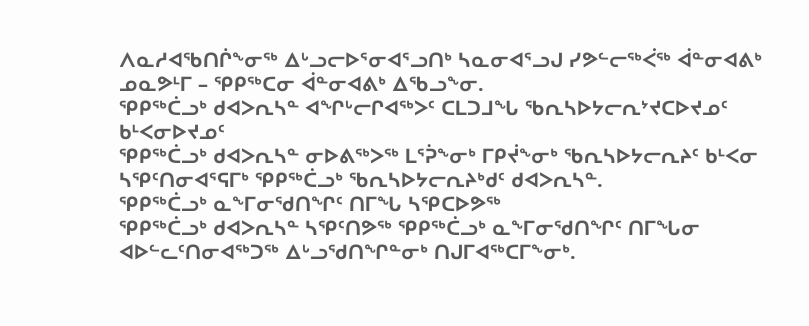ᐱᓇᓱᐊᖃᑎᒌᖕᓂᖅ ᐃᒡᓗᓕᐅᕐᓂᐊᕐᓗᑎᒃ ᓴᓇᓂᐊᕐᓗᒍ ᓯᕗᓪᓕᖅᐹᖅ ᐋᓐᓂᐊᕕᒃ ᓄᓇᕗᒻᒥ – ᕿᑭᖅᑕᓂ ᐋᓐᓂᐊᕕᒃ ᐃᖃᓗᖕᓂ.
ᕿᑭᖅᑖᓗᒃ ᑯᐊᐳᕆᓴᓐ ᐊᖏᒡᓕᒋᐊᖅᐳᑦ ᑕᒪᑐᒧᖓ ᖃᕆᓴᐅᔭᓕᕆᔾᔪᑕᐅᔪᓄᑦ ᑲᒻᐸᓂᐅᔪᓄᑦ
ᕿᑭᖅᑖᓗᒃ ᑯᐊᐳᕆᓴᓐ ᓂᐅᕕᖅᐳᖅ ᒪᕐᕉᖕᓂᒃ ᒥᑭᔫᖕᓂᒃ ᖃᕆᓴᐅᔭᓕᕆᔨᑦ ᑲᒻᐸᓂ ᓴᕿᑦᑎᓂᐊᕐᕋᒥᒃ ᕿᑭᖅᑖᓗᒃ ᖃᕆᓴᐅᔭᓕᕆᔨᒃᑯᑦ ᑯᐊᐳᕆᓴᓐ.
ᕿᑭᖅᑖᓗᒃ ᓇᖕᒥᓂᖁᑎᖏᑦ ᑎᒥᖓ ᓴᕿᑕᐅᕗᖅ
ᕿᑭᖅᑖᓗᒃ ᑯᐊᐳᕆᓴᓐ ᓴᕿᑦᑎᕗᖅ ᕿᑭᖅᑖᓗᒃ ᓇᖕᒥᓂᖁᑎᖏᑦ ᑎᒥᖓᓂ ᐊᐅᓪᓚᑦᑎᓂᐊᖅᑐᖅ ᐃᒡᓗᖁᑎᖏᓐᓂᒃ ᑎᒍᒥᐊᖅᑕᒥᖕᓂᒃ.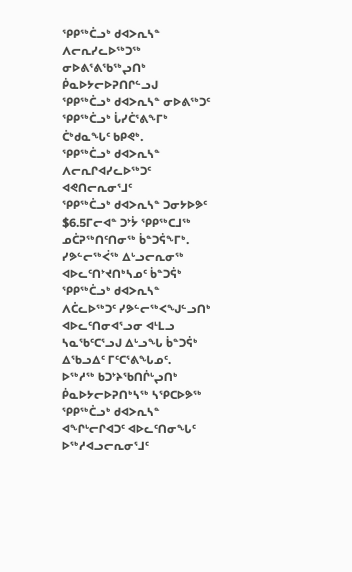ᕿᑭᖅᑖᓗᒃ ᑯᐊᐳᕆᓴᓐ ᐱᓕᕆᓯᓚᐅᖅᑐᖅ ᓂᐅᕕᕐᕕᖃᖅᖢᑎᒃ ᑮᓇᐅᔭᓕᐅᕈᑎᒋᓪᓗᒍ
ᕿᑭᖅᑖᓗᒃ ᑯᐊᐳᕆᓴᓐ ᓂᐅᕕᖅᑐᑦ ᕿᑭᖅᑖᓗᒃ ᒑᓯᑖᕐᕕᖕᒥᒃ ᑖᒃᑯᓇᖓᑦ ᑲᑭᕙᒃ.
ᕿᑭᖅᑖᓗᒃ ᑯᐊᐳᕆᓴᓐ ᐱᓕᕆᒋᐊᓯᓚᐅᖅᑐᑦ ᐊᕙᑎᓕᕆᓂᕐᒧᑦ
ᕿᑭᖅᑖᓗᒃ ᑯᐊᐳᕆᓴᓐ ᑐᓂᔭᐅᕗᑦ $6.5ᒥᓕᐊᓐ ᑐᔾᔮ ᕿᑭᖅᑕᒧᖅ ᓄᑖᕈᖅᑎᑦᑎᓂᖅ ᑳᓐᑐᕌᖕᒥᒃ.
ᓯᕗᓪᓕᖅᐹᖅ ᐃᒡᓗᓕᕆᓂᖅ ᐊᐅᓚᑦᑎᔾᔪᑎᒃᓴᓄᑦ ᑳᓐᑐᕌᒃ
ᕿᑭᖅᑖᓗᒃ ᑯᐊᐳᕆᓴᓐ ᐱᑖᓚᐅᖅᑐᑦ ᓯᕗᓪᓕᕐᒃᐸᖑᓪᓗᑎᒃ ᐊᐅᓚᑦᑎᓂᐊᕐᓗᓂ ᐊᒻᒪᓗ ᓴᓇᖃᑦᑕᕐᓗᒍ ᐃᒡᓗᖓ ᑳᓐᑐᕌᒃ ᐃᖃᓗᐃᑦ ᒥᑦᑕᕐᕕᖓᓄᑦ.
ᐅᖅᓱᖅ ᑲᑐᔾᔨᖃᑎᒌᒡᖢᑎᒃ ᑮᓇᐅᔭᓕᐅᕈᑎᒃᓴᖅ ᓴᕿᑕᐅᕗᖅ
ᕿᑭᖅᑖᓗᒃ ᑯᐊᐳᕆᓴᓐ ᐊᖕᒋᒡᓕᒋᐊᑐᑦ ᐊᐅᓚᑦᑎᓂᖓᑦ ᐅᖅᓱᐊᓗᓕᕆᓂᕐᒧᑦ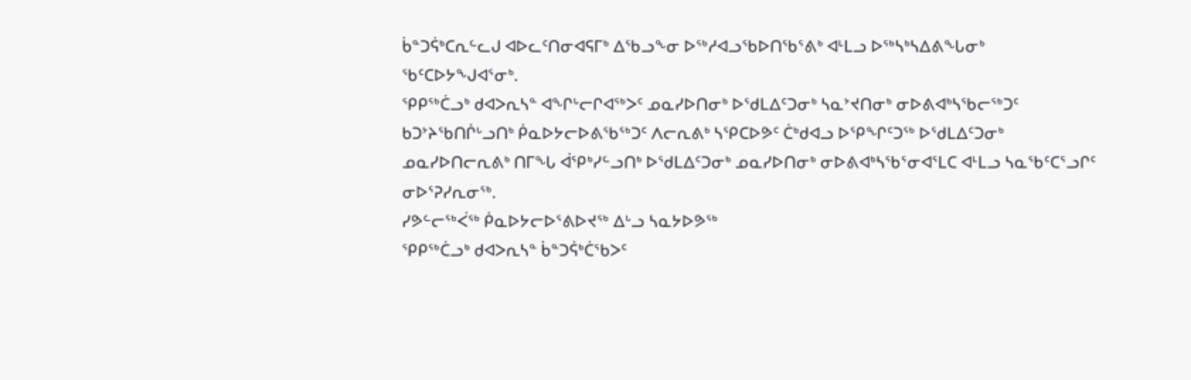ᑳᓐᑐᕌᒃᑕᕆᓪᓚᒍ ᐊᐅᓚᑦᑎᓂᐊᕋᒥᒃ ᐃᖃᓗᖕᓂ ᐅᖅᓱᐊᓗᖃᐅᑎᖃᕐᕕᒃ ᐊᒻᒪᓗ ᐅᖅᓴᒃᓴᐃᕕᖓᓂᒃ ᖃᑦᑕᐅᔭᖑᐊᕐᓂᒃ.
ᕿᑭᖅᑖᓗᒃ ᑯᐊᐳᕆᓴᓐ ᐊᖏᒡᓕᒋᐊᖅᐳᑦ ᓄᓇᓯᐅᑎᓂᒃ ᐅᖁᒪᐃᑦᑐᓂᒃ ᓴᓇᔾᔪᑎᓂᒃ ᓂᐅᕕᐊᒃᓴᖃᓕᖅᑐᑦ
ᑲᑐᔾᔨᖃᑎᒌᒡᓗᑎᒃ ᑮᓇᐅᔭᓕᐅᕕᖃᖅᑐᑦ ᐱᓕᕆᕕᒃ ᓴᕿᑕᐅᕗᑦ ᑖᒃᑯᐊᓗ ᐅᕿᖏᑦᑐᖅ ᐅᖁᒪᐃᑦᑐᓂᒃ ᓄᓇᓯᐅᑎᓕᕆᕕᒃ ᑎᒥᖓ ᐋᕿᒃᓯᓪᓗᑎᒃ ᐅᖁᒪᐃᑦᑐᓂᒃ ᓄᓇᓯᐅᑎᓂᒃ ᓂᐅᕕᐊᒃᓴᖃᕐᓂᐊᕐᒪᑕ ᐊᒻᒪᓗ ᓴᓇᖃᑦᑕᕐᓗᒋᑦ ᓂᐅᕐᕈᓯᕆᓂᖅ.
ᓯᕗᓪᓕᖅᐹᖅ ᑮᓇᐅᔭᓕᐅᕐᕕᐅᔪᖅ ᐃᒡᓗ ᓴᓇᔭᐅᕗᖅ
ᕿᑭᖅᑖᓗᒃ ᑯᐊᐳᕆᓴᓐ ᑳᓐᑐᕌᒃᑖᕐᑲᐳᑦ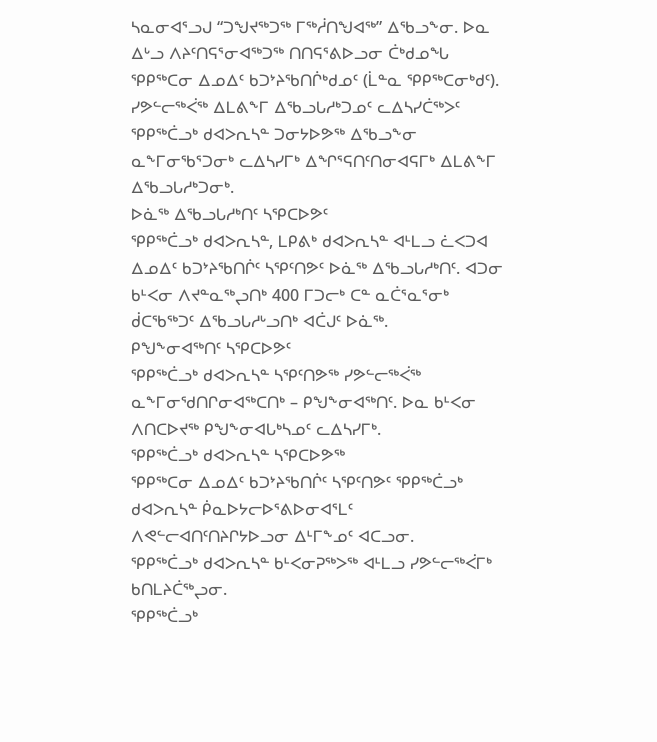ᓴᓇᓂᐊᕐᓗᒍ “ᑐᖑᔪᖅᑐᖅ ᒥᖅᓲᑎᖑᐊᖅ” ᐃᖃᓗᖕᓂ. ᐅᓇ ᐃᒡᓗ ᐱᔨᑦᑎᕋᕐᓂᐊᖅᑐᖅ ᑎᑎᕋᕐᕕᐅᓗᓂ ᑖᒃᑯᓄᖓ ᕿᑭᖅᑕᓂ ᐃᓄᐃᑦ ᑲᑐᔾᔨᖃᑎᒌᒃᑯᓄᑦ (ᒫᓐᓇ ᕿᑭᖅᑕᓂᒃᑯᑦ).
ᓯᕗᓪᓕᖅᐹᖅ ᐃᒪᕕᖕᒥ ᐃᖃᓗᒐᓱᒃᑐᓄᑦ ᓚᐃᓴᓯᑖᖅᐳᑦ
ᕿᑭᖅᑖᓗᒃ ᑯᐊᐳᕆᓴᓐ ᑐᓂᔭᐅᕗᖅ ᐃᖃᓗᖕᓂ ᓇᖕᒥᓂᖃᕐᑐᓂᒃ ᓚᐃᓴᓯᒥᒃ ᐃᖏᕐᕋᑎᑦᑎᓂᐊᕋᒥᒃ ᐃᒪᕕᖕᒥ ᐃᖃᓗᒐᓱᒃᑐᓂᒃ.
ᐅᓈᖅ ᐃᖃᓗᒐᓱᒃᑎᑦ ᓴᕿᑕᐅᕗᑦ
ᕿᑭᖅᑖᓗᒃ ᑯᐊᐳᕆᓴᓐ, ᒪᑭᕕᒃ ᑯᐊᐳᕆᓴᓐ ᐊᒻᒪᓗ ᓛᐸᑐᐊ ᐃᓄᐃᑦ ᑲᑐᔾᔨᖃᑎᒌᑦ ᓴᕿᑦᑎᕗᑦ ᐅᓈᖅ ᐃᖃᓗᒐᓱᒃᑎᑦ. ᐊᑐᓂ ᑲᒻᐸᓂ ᐱᔪᓐᓇᖅᖢᑎᒃ 400 ᒥᑐᓕᒃ ᑕᓐ ᓇᑖᕐᓇᕐᓂᒃ ᑰᑕᖃᖅᑐᑦ ᐃᖃᓗᒐᓱᒡᓗᑎᒃ ᐊᑖᒍᑦ ᐅᓈᖅ.
ᑭᖑᖕᓂᐊᖅᑎᑦ ᓴᕿᑕᐅᕗᑦ
ᕿᑭᖅᑖᓗᒃ ᑯᐊᐳᕆᓴᓐ ᓴᕿᑦᑎᕗᖅ ᓯᕗᓪᓕᖅᐹᖅ ᓇᖕᒥᓂᖁᑎᒋᓂᐊᖅᑕᑎᒃ – ᑭᖑᖕᓂᐊᖅᑎᑦ. ᐅᓇ ᑲᒻᐸᓂ ᐱᑎᑕᐅᔪᖅ ᑭᖑᖕᓂᐊᒐᒃᓴᓄᑦ ᓚᐃᓴᓯᒥᒃ.
ᕿᑭᖅᑖᓗᒃ ᑯᐊᐳᕆᓴᓐ ᓴᕿᑕᐅᕗᖅ
ᕿᑭᖅᑕᓂ ᐃᓄᐃᑦ ᑲᑐᔾᔨᖃᑎᒌᑦ ᓴᕿᑦᑎᕗᑦ ᕿᑭᖅᑖᓗᒃ ᑯᐊᐳᕆᓴᓐ ᑮᓇᐅᔭᓕᐅᕐᕕᐅᓂᐊᕐᒪᑦ ᐱᕙᓪᓕᐊᑎᑦᑎᔨᒋᔭᐅᓗᓂ ᐃᒻᒥᖕᓄᑦ ᐊᑕᓗᓂ.
ᕿᑭᖅᑖᓗᒃ ᑯᐊᐳᕆᓴᓐ ᑲᒻᐸᓂᕈᖅᐳᖅ ᐊᒻᒪᓗ ᓯᕗᓪᓕᖅᐹᒥᒃ ᑲᑎᒪᔨᑖᖅᖢᓂ.
ᕿᑭᖅᑖᓗᒃ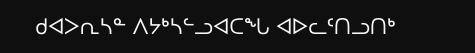ᑯᐊᐳᕆᓴᓐ ᐱᔭᒃᓴᓪᓗᐊᑕᖓ ᐊᐅᓚᑦᑎᓗᑎᒃ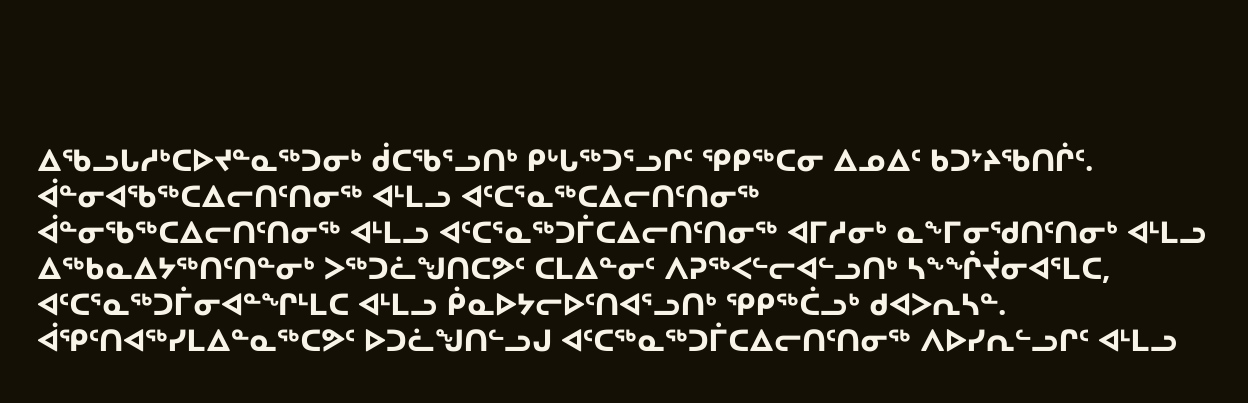ᐃᖃᓗᒐᓱᒃᑕᐅᔪᓐᓇᖅᑐᓂᒃ ᑰᑕᖃᕐᓗᑎᒃ ᑭᒡᒐᖅᑐᕐᓗᒋᑦ ᕿᑭᖅᑕᓂ ᐃᓄᐃᑦ ᑲᑐᔾᔨᖃᑎᒌᑦ.
ᐋᓐᓂᐊᖃᖅᑕᐃᓕᑎᑦᑎᓂᖅ ᐊᒻᒪᓗ ᐊᑦᑕᕐᓇᖅᑕᐃᓕᑎᑦᑎᓂᖅ
ᐋᓐᓂᖃᖅᑕᐃᓕᑎᑦᑎᓂᖅ ᐊᒻᒪᓗ ᐊᑦᑕᕐᓇᖅᑐᒦᑕᐃᓕᑎᑦᑎᓂᖅ ᐊᒥᓱᓂᒃ ᓇᖕᒥᓂᖁᑎᑦᑎᓂᒃ ᐊᒻᒪᓗ ᐃᖅᑲᓇᐃᔭᖅᑎᑦᑎᓐᓂᒃ ᐳᖅᑐᓛᖑᑎᑕᕗᑦ ᑕᒪᐃᓐᓂᑦ ᐱᕈᖅᐸᓪᓕᐊᓪᓗᑎᒃ ᓴᖕᖐᔫᓂᐊᕐᒪᑕ, ᐊᑦᑕᕐᓇᖅᑐᒦᓂᐊᓐᖏᒻᒪᑕ ᐊᒻᒪᓗ ᑮᓇᐅᔭᓕᐅᑦᑎᐊᕐᓗᑎᒃ ᕿᑭᖅᑖᓗᒃ ᑯᐊᐳᕆᓴᓐ. ᐋᕿᑦᑎᐊᖅᓯᒪᐃᓐᓇᖅᑕᕗᑦ ᐅᑐᓛᖑᑎᓪᓗᒍ ᐊᑦᑕᖅᓇᖅᑐᒦᑕᐃᓕᑎᑦᑎᓂᖅ ᐱᐅᓯᕆᓪᓗᒋᑦ ᐊᒻᒪᓗ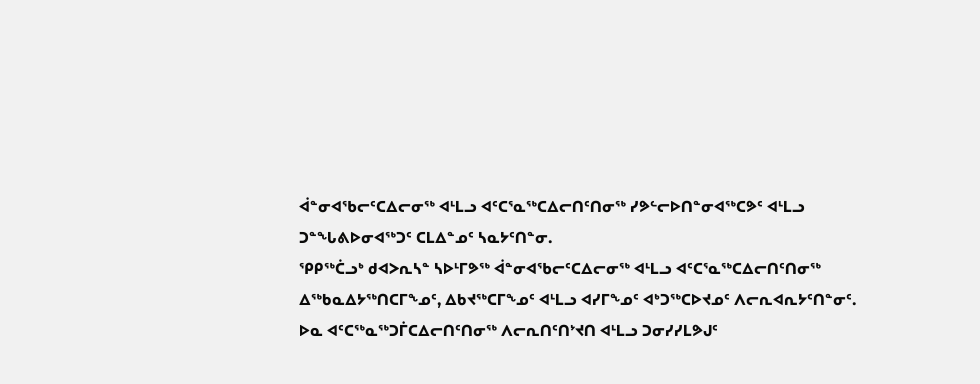ᐋᓐᓂᐊᖃᓕᑦᑕᐃᓕᓂᖅ ᐊᒻᒪᓗ ᐊᑦᑕᕐᓇᖅᑕᐃᓕᑎᑦᑎᓂᖅ ᓯᕗᓪᓕᐅᑎᓐᓂᐊᖅᑕᕗᑦ ᐊᒻᒪᓗ ᑐᓐᖓᕕᐅᓂᐊᖅᑐᑦ ᑕᒪᐃᓐᓄᑦ ᓴᓇᔭᑦᑎᓐᓂ.
ᕿᑭᖅᑖᓗᒃ ᑯᐊᐳᕆᓴᓐ ᓴᐅᒻᒥᕗᖅ ᐋᓐᓂᐊᖃᓕᑦᑕᐃᓕᓂᖅ ᐊᒻᒪᓗ ᐊᑦᑕᕐᓇᖅᑕᐃᓕᑎᑦᑎᓂᖅ ᐃᖅᑲᓇᐃᔭᖅᑎᑕᒥᖕᓄᑦ, ᐃᑲᔪᖅᑕᒥᖕᓄᑦ ᐊᒻᒪᓗ ᐊᓯᒥᖕᓄᑦ ᐊᒃᑐᖅᑕᐅᔪᓄᑦ ᐱᓕᕆᐊᕆᔭᑦᑎᓐᓂᑦ. ᐅᓇ ᐊᑦᑕᖅᓇᖅᑐᒦᑕᐃᓕᑎᑦᑎᓂᖅ ᐱᓕᕆᑎᑦᑎᔾᔪᑎ ᐊᒻᒪᓗ ᑐᓂᓯᓯᒪᕗᒍᑦ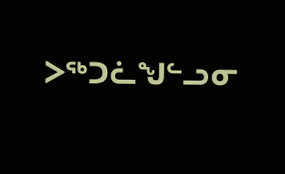ᐳᖅᑐᓛᖑᓪᓗᓂ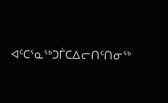ᐊᑦᑕᕐᓇᖅᑐᒦᑕᐃᓕᑎᑦᑎᓂᖅ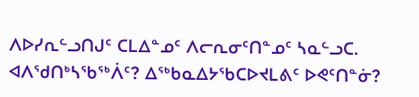ᐱᐅᓯᕆᓪᓗᑎᒍᑦ ᑕᒪᐃᓐᓄᑦ ᐱᓕᕆᓂᑦᑎᓐᓄᑦ ᓴᓇᓪᓗᑕ.
ᐊᐱᖁᑎᒃᓴᖃᖅᐲᑦ? ᐃᖅᑲᓇᐃᔭᖃᑕᐅᔪᒪᕕᑦ ᐅᕙᑦᑎᓐᓃ?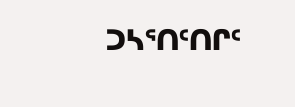ᑐᓴᕐᑎᑦᑎᒋᑦ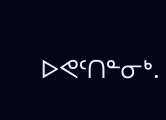ᐅᕙᑦᑎᓐᓂᒃ.